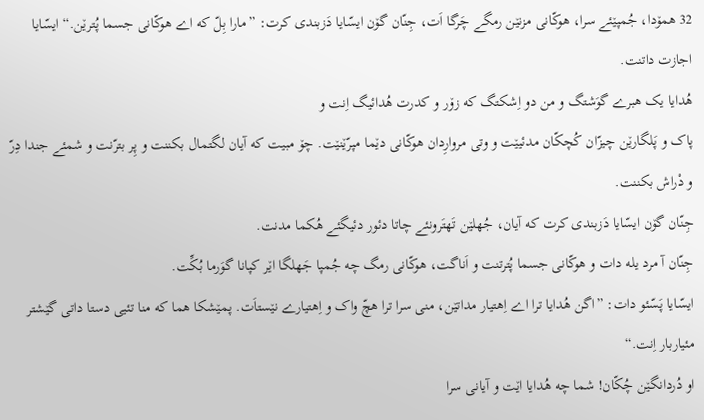32 همۆدا، جُمپێئے سرا، هوکّانی مزنێن رمگے چَرگا اَت، جِنّان گۆن ایسّایا دَزبندی کرت: ”مارا بِلّ که اے هوکّانی جسما پُترێن.“ ایسّایا اجازت داتنت.
هُدایا یک هبرے گوَشتگ و من دو اِشکتگ که زۆر و کدرت هُدائیگ اِنت و
پاک و پَلگارێن چیزّان کُچکّان مدئیێت و وتی مروارِدان هوکّانی دێما مپرّێنێت. چۆ مبیت که آیان لگتمال بکننت و پِر بترّنت و شمئے جندا دِرّ و دْراش بکننت.
جِنّان گۆن ایسّایا دَزبندی کرت که آیان، جُهلێن تَهتَرونئے چاتا دئور دئیگئے هُکما مدنت.
جِنّان آ مرد یله دات و هوکّانی جسما پُترتنت و اَناگت، هوکّانی رمگ چه جُمپا جَهلگا اێر کپانا گوَرما بُکِّت.
ایسّایا پَسّئو دات: ”اگن هُدایا ترا اے اِهتیار مداتێن، منی سرا ترا هچّ واک و اِهتیارے نێستاَت. پمێشکا هما که منا تئیی دستا داتی گێشتر مئیاربار اِنت.“
او دُردانگێن چُکّان! شما چه هُدایا اێت و آیانی سرا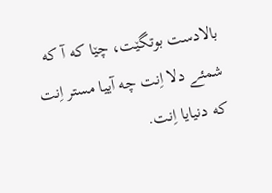بالادست بوتگێت، چێا که آ که شمئے دلا اِنت چه آییا مستر اِنت که دنیایا اِنت.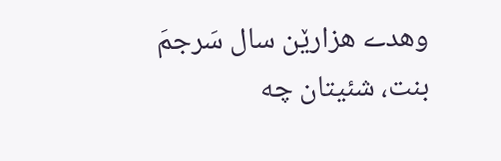وهدے هزارێن سال سَرجمَ بنت، شئیتان چه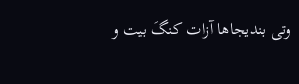وتی بندیجاها آزات کنگَ بیت و